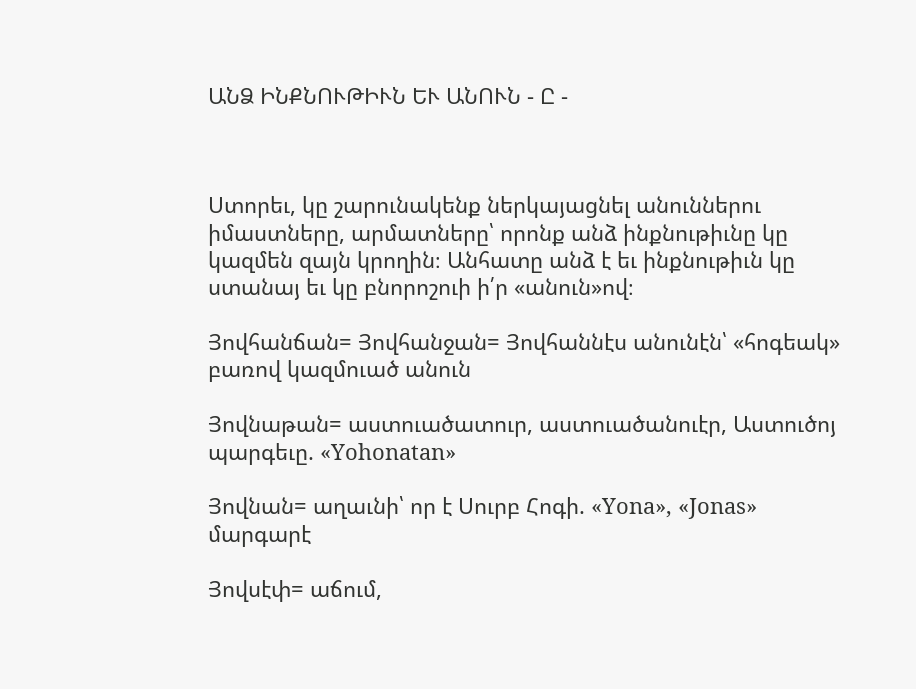ԱՆՁ ԻՆՔՆՈՒԹԻՒՆ ԵՒ ԱՆՈՒՆ - Ը -



Ստորեւ, կը շարունակենք ներկայացնել անուններու իմաստները, արմատները՝ որոնք անձ ինքնութիւնը կը կազմեն զայն կրողին։ Անհատը անձ է եւ ինքնութիւն կը ստանայ եւ կը բնորոշուի ի՛ր «անուն»ով։

Յովհանճան= Յովհանջան= Յովհաննէս անունէն՝ «հոգեակ» բառով կազմուած անուն

Յովնաթան= աստուածատուր, աստուածանուէր, Աստուծոյ պարգեւը. «Yohonatan»

Յովնան= աղաւնի՝ որ է Սուրբ Հոգի. «Yona», «Jonas» մարգարէ

Յովսէփ= աճում,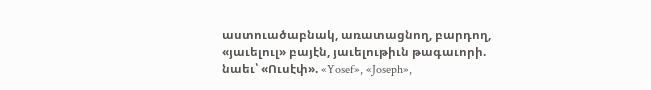աստուածաբնակ, առատացնող, բարդող, «յաւելուլ» բայէն, յաւելութիւն թագաւորի. նաեւ՝ «Ուսէփ». «Yosef», «Joseph»,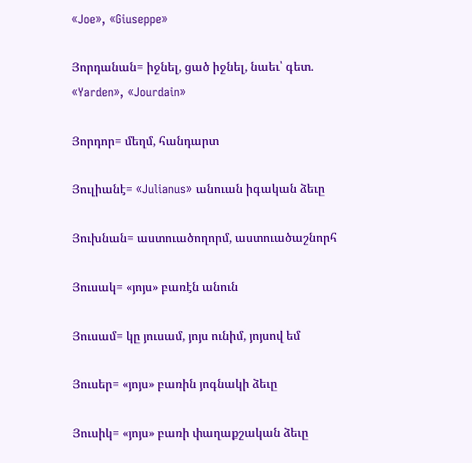«Joe», «Giuseppe»

Յորդանան= իջնել, ցած իջնել, նաեւ՝ գետ. «Yarden», «Jourdain»

Յորդոր= մեղմ, հանդարտ

Յուլիանէ= «Julianus» անուան իգական ձեւը

Յուխնան= աստուածողորմ, աստուածաշնորհ

Յուսակ= «յոյս» բառէն անուն

Յուսամ= կը յուսամ, յոյս ունիմ, յոյսով եմ

Յուսեր= «յոյս» բառին յոգնակի ձեւը

Յուսիկ= «յոյս» բառի փաղաքշական ձեւը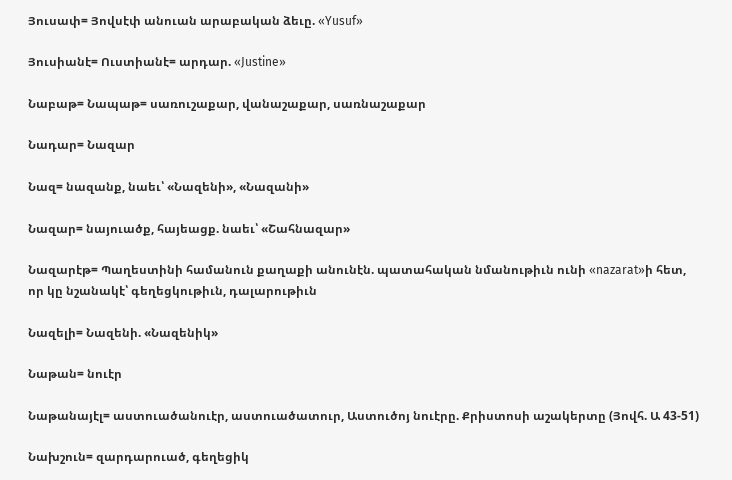Յուսափ= Յովսէփ անուան արաբական ձեւը. «Yusuf»

Յուսիանէ= Ուստիանէ= արդար. «Justine»

Նաբաթ= Նապաթ= սառուշաքար, վանաշաքար, սառնաշաքար

Նադար= Նազար

Նազ= նազանք, նաեւ՝ «Նազենի», «Նազանի»

Նազար= նայուածք, հայեացք. նաեւ՝ «Շահնազար»

Նազարէթ= Պաղեստինի համանուն քաղաքի անունէն. պատահական նմանութիւն ունի «nazarat»ի հետ, որ կը նշանակէ՝ գեղեցկութիւն, դալարութիւն

Նազելի= Նազենի. «Նազենիկ»

Նաթան= նուէր

Նաթանայէլ= աստուածանուէր, աստուածատուր, Աստուծոյ նուէրը. Քրիստոսի աշակերտը (Յովհ. Ա 43-51)

Նախշուն= զարդարուած, գեղեցիկ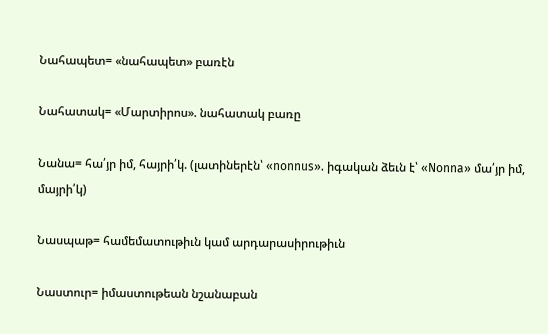Նահապետ= «նահապետ» բառէն

Նահատակ= «Մարտիրոս». նահատակ բառը

Նանա= հա՛յր իմ, հայրի՛կ. (լատիներէն՝ «nonnus». իգական ձեւն է՝ «Nonna» մա՛յր իմ, մայրի՛կ)

Նասպաթ= համեմատութիւն կամ արդարասիրութիւն

Նաստուր= իմաստութեան նշանաբան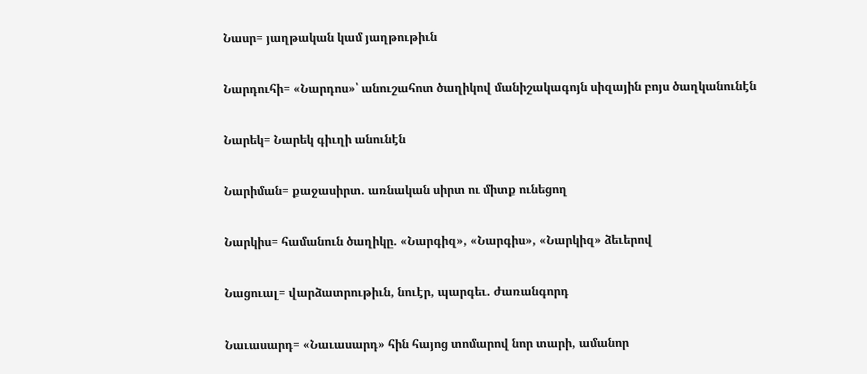Նասր= յաղթական կամ յաղթութիւն

Նարդուհի= «Նարդոս»՝ անուշահոտ ծաղիկով մանիշակագոյն սիզային բոյս ծաղկանունէն

Նարեկ= Նարեկ գիւղի անունէն

Նարիման= քաջասիրտ. առնական սիրտ ու միտք ունեցող

Նարկիս= համանուն ծաղիկը. «Նարգիզ», «Նարգիս», «Նարկիզ» ձեւերով

Նացուալ= վարձատրութիւն, նուէր, պարգեւ. ժառանգորդ

Նաւասարդ= «Նաւասարդ» հին հայոց տոմարով նոր տարի, ամանոր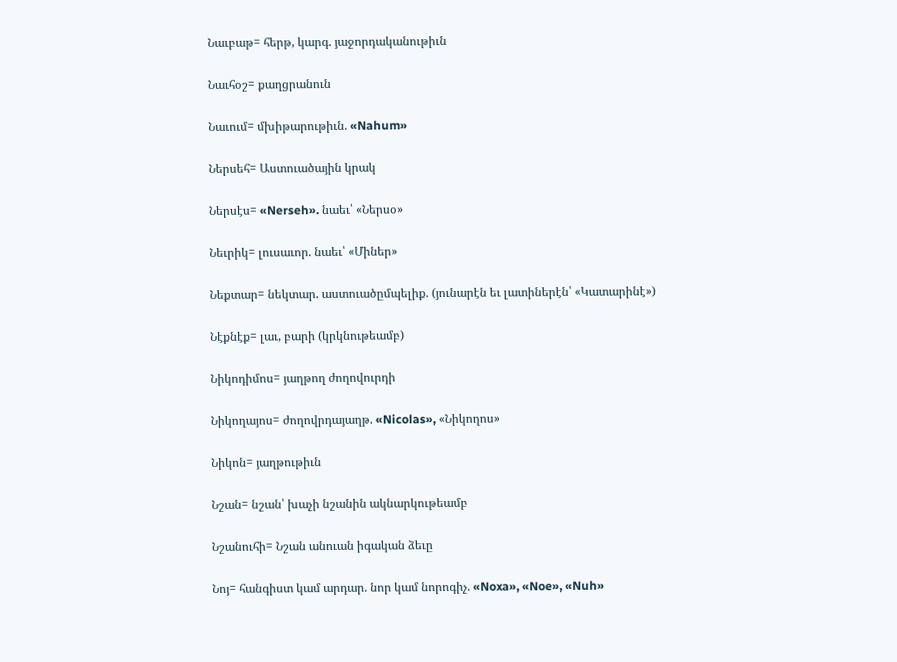Նաւբաթ= հերթ, կարգ. յաջորդականութիւն

Նաւհօշ= քաղցրանուն

Նաւում= մխիթարութիւն. «Nahum»

Ներսեհ= Աստուածային կրակ

Ներսէս= «Nerseh». նաեւ՝ «Ներսօ»

Նեւրիկ= լուսաւոր. նաեւ՝ «Միներ»

Նեքտար= նեկտար. աստուածըմպելիք. (յունարէն եւ լատիներէն՝ «Կատարինէ»)

Նէքնէք= լաւ, բարի (կրկնութեամբ)

Նիկոդիմոս= յաղթող ժողովուրդի

Նիկողայոս= ժողովրդայաղթ. «Nicolas», «Նիկողոս»

Նիկոն= յաղթութիւն

Նշան= նշան՝ խաչի նշանին ակնարկութեամբ

Նշանուհի= Նշան անուան իգական ձեւը

Նոյ= հանգիստ կամ արդար. նոր կամ նորոգիչ. «Noxa», «Noe», «Nuh»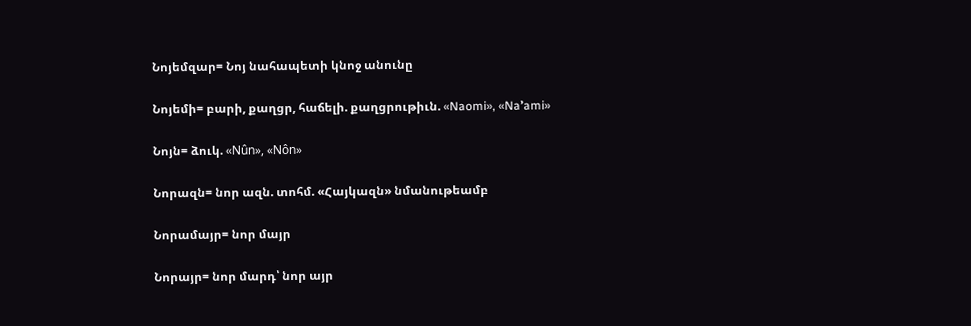Նոյեմզար= Նոյ նահապետի կնոջ անունը

Նոյեմի= բարի, քաղցր, հաճելի. քաղցրութիւն. «Naomi», «Na՚ami»

Նոյն= ձուկ. «Nûn», «Nôn»

Նորազն= նոր ազն. տոհմ. «Հայկազն» նմանութեամբ

Նորամայր= նոր մայր

Նորայր= նոր մարդ՝ նոր այր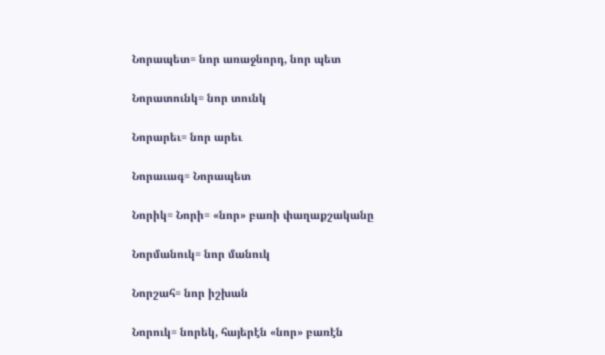Նորապետ= նոր առաջնորդ, նոր պետ

Նորատունկ= նոր տունկ

Նորարեւ= նոր արեւ

Նորաւագ= Նորապետ

Նորիկ= Նորի= «նոր» բառի փաղաքշականը

Նորմանուկ= նոր մանուկ

Նորշահ= նոր իշխան

Նորուկ= նորեկ, հայերէն «նոր» բառէն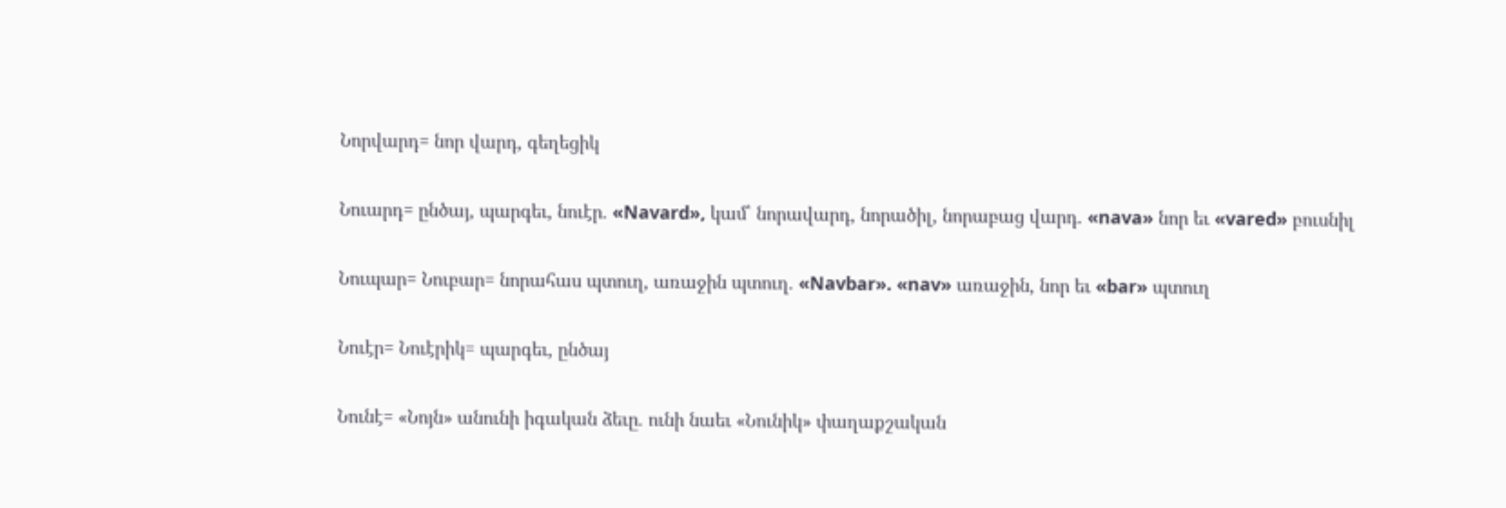Նորվարդ= նոր վարդ, գեղեցիկ

Նուարդ= ընծայ, պարգեւ, նուէր. «Navard», կամ՝ նորավարդ, նորածիլ, նորաբաց վարդ. «nava» նոր եւ «vared» բուսնիլ

Նուպար= Նուբար= նորահաս պտուղ, առաջին պտուղ. «Navbar». «nav» առաջին, նոր եւ «bar» պտուղ

Նուէր= Նուէրիկ= պարգեւ, ընծայ

Նունէ= «Նոյն» անունի իգական ձեւը. ունի նաեւ «Նունիկ» փաղաքշական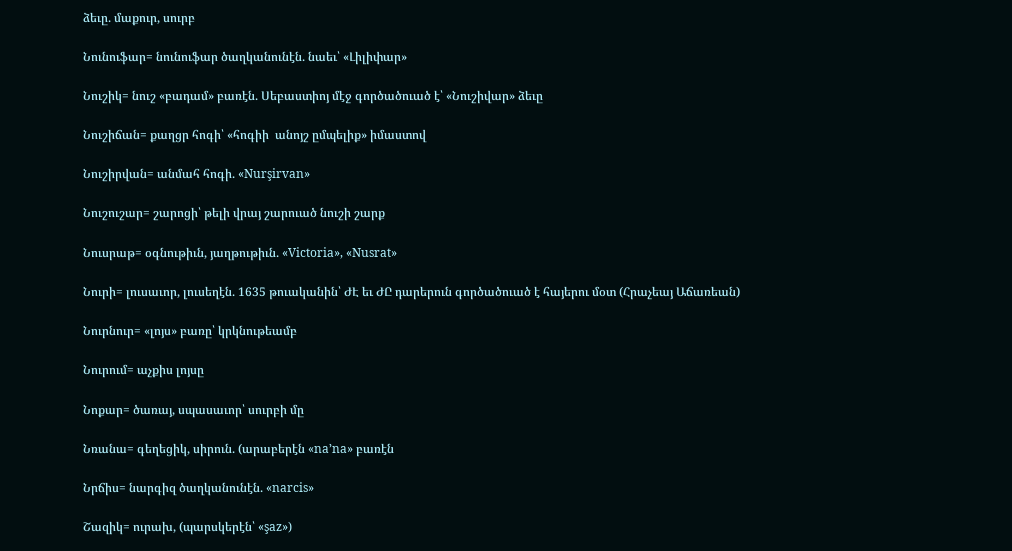ձեւը. մաքուր, սուրբ

Նունուֆար= նունուֆար ծաղկանունէն. նաեւ՝ «Լիլիփար»

Նուշիկ= նուշ «բադամ» բառէն. Սեբաստիոյ մէջ գործածուած է՝ «Նուշիվար» ձեւը

Նուշիճան= քաղցր հոգի՝ «հոգիի  անոյշ ըմպելիք» իմաստով

Նուշիրվան= անմահ հոգի. «Nurşirvan»

Նուշուշար= շարոցի՝ թելի վրայ շարուած նուշի շարք

Նուսրաթ= օգնութիւն, յաղթութիւն. «Victoria», «Nusrat»

Նուրի= լուսաւոր, լուսեղէն. 1635 թուականին՝ ԺԷ եւ ԺԸ դարերուն գործածուած է հայերու մօտ (Հրաչեայ Աճառեան)

Նուրնուր= «լոյս» բառը՝ կրկնութեամբ

Նուրում= աչքիս լոյսը

Նոքար= ծառայ, սպասաւոր՝ սուրբի մը

Նռանա= գեղեցիկ, սիրուն. (արաբերէն «na՚na» բառէն

Նրճիս= նարգիզ ծաղկանունէն. «narcis»

Շազիկ= ուրախ, (պարսկերէն՝ «şaz»)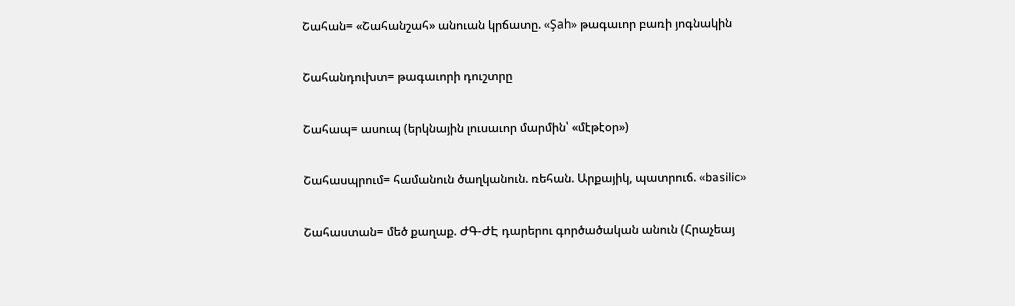Շահան= «Շահանշահ» անուան կրճատը. «Şah» թագաւոր բառի յոգնակին

Շահանդուխտ= թագաւորի դուշտրը

Շահապ= ասուպ (երկնային լուսաւոր մարմին՝ «մէթէօր»)

Շահասպրում= համանուն ծաղկանուն. ռեհան. Արքայիկ, պատրուճ. «basilic»

Շահաստան= մեծ քաղաք. ԺԳ-ԺԷ դարերու գործածական անուն (Հրաչեայ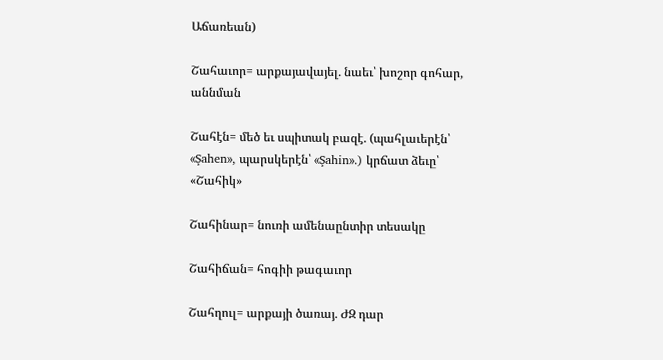Աճառեան)

Շահաւոր= արքայավայել. նաեւ՝ խոշոր գոհար, աննման

Շահէն= մեծ եւ սպիտակ բազէ. (պահլաւերէն՝ «Şahen», պարսկերէն՝ «Şahin».) կրճատ ձեւը՝ «Շահիկ»

Շահինար= նուռի ամենաընտիր տեսակը

Շահիճան= հոգիի թագաւոր

Շահղուլ= արքայի ծառայ. ԺԶ դար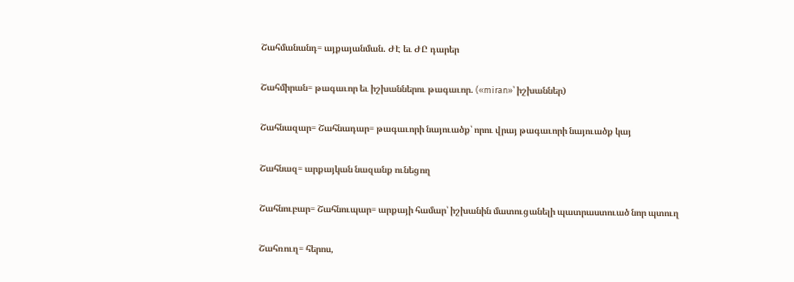Շահմանանդ= այքայանման. ԺԷ եւ ԺԸ դարեր

Շահմիրան= թագաւոր եւ իշխաններու թագաւոր. («miran»՝ իշխաններ)

Շահնազար= Շահնադար= թագաւորի նայուածք՝ որու վրայ թագաւորի նայուածք կայ

Շահնազ= արքայկան նազանք ունեցող

Շահնուբար= Շահնուպար= արքայի համար՝ իշխանին մատուցանելի պատրաստուած նոր պտուղ

Շահռուղ= հերոս,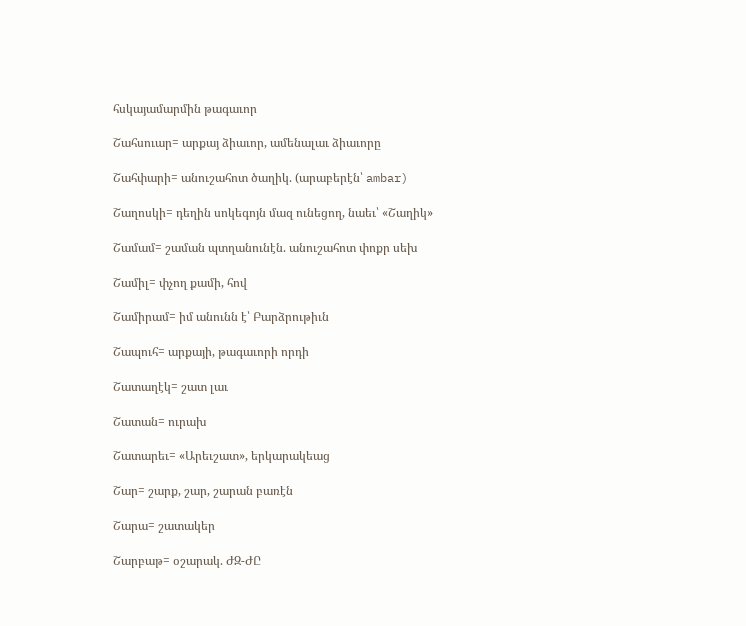հսկայամարմին թագաւոր

Շահսուար= արքայ ձիաւոր, ամենալաւ ձիաւորը

Շահփարի= անուշահոտ ծաղիկ. (արաբերէն՝ ambar)

Շաղոսկի= դեղին սոկեգոյն մազ ունեցող, նաեւ՝ «Շաղիկ»

Շամամ= շաման պտղանունէն. անուշահոտ փոքր սեխ

Շամիլ= փչող քամի, հով

Շամիրամ= իմ անունն է՝ Բարձրութիւն

Շապուհ= արքայի, թագաւորի որդի

Շատաղէկ= շատ լաւ

Շատան= ուրախ

Շատարեւ= «Արեւշատ», երկարակեաց

Շար= շարք, շար, շարան բառէն

Շարա= շատակեր

Շարբաթ= օշարակ. ԺԶ-ԺԸ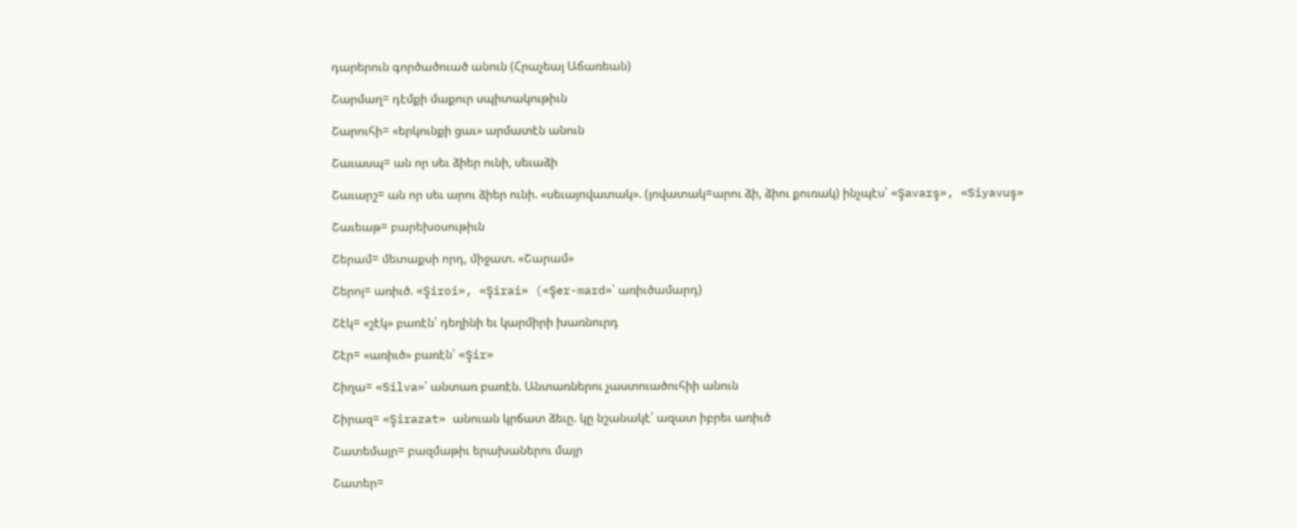դարերուն գործածուած անուն (Հրաչեայ Աճառեան)

Շարմաղ= դէմքի մաքուր սպիտակութիւն

Շարուհի= «երկունքի ցաւ» արմատէն անուն

Շաւասպ= ան որ սեւ ձիեր ունի, սեւաձի

Շաւարշ= ան որ սեւ արու ձիեր ունի. «սեւայովատակ». (յովատակ=արու ձի, ձիու քուռակ) ինչպէս՝ «Şavarş», «Siyavuş»

Շաւեաթ= բարեխօսութիւն

Շերամ= մետաքսի որդ, միջատ. «Շարամ»

Շերոյ= առիւծ. «Şiroi», «Şirai» («Şer-mard»՝ առիւծամարդ)

Շէկ= «շէկ» բառէն՝ դեղինի եւ կարմիրի խառնուրդ

Շէր= «առիւծ» բառէն՝ «Şir»

Շիղա= «Silva»՝ անտառ բառէն. Անտառներու չաստուածուհիի անուն

Շիրազ= «Şirazat» անուան կրճատ ձեւը. կը նշանակէ՝ ազատ իբրեւ առիւծ

Շատեմայր= բազմաթիւ երախաներու մայր

Շատեր=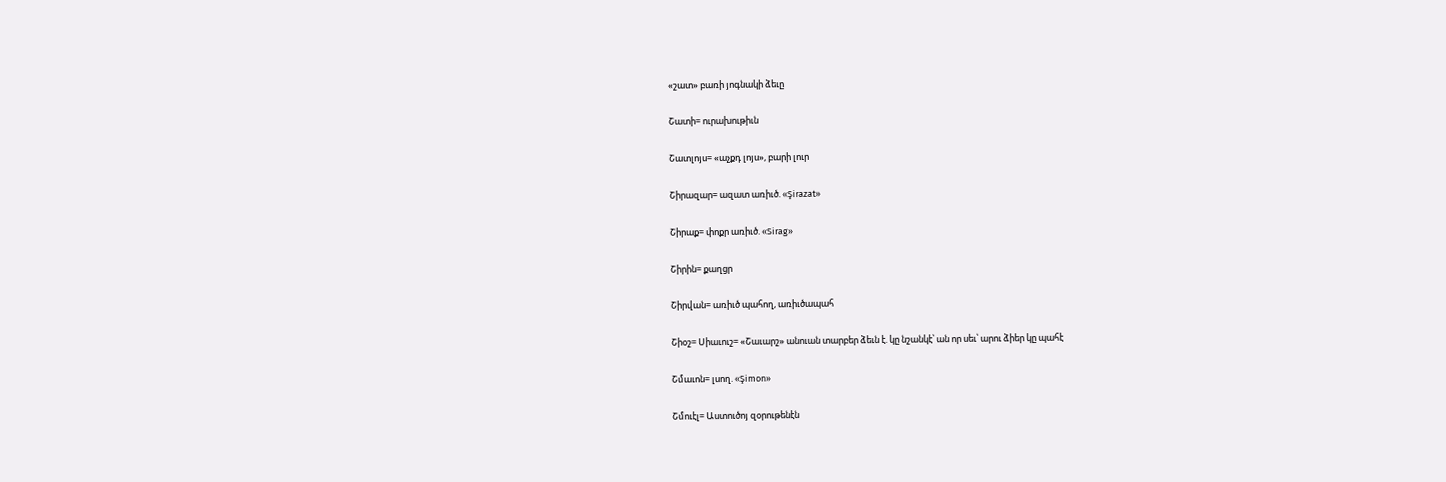«շատ» բառի յոգնակի ձեւը

Շատի= ուրախութիւն

Շատլոյս= «աչքդ լոյս», բարի լուր

Շիրազար= ազատ առիւծ. «Şirazat»

Շիրաք= փոքր առիւծ. «Sirag»

Շիրին= քաղցր

Շիրվան= առիւծ պահող, առիւծապահ

Շիօշ= Սիաւուշ= «Շաւարշ» անուան տարբեր ձեւն է. կը նշանկէ՝ ան որ սեւ՝ արու ձիեր կը պահէ

Շմաւոն= լսող. «Şimon»

Շմուէլ= Աստուծոյ զօրութենէն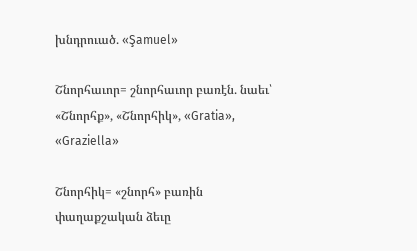խնդրուած. «Şamuel»

Շնորհաւոր= շնորհաւոր բառէն. նաեւ՝ «Շնորհք», «Շնորհիկ», «Gratia», «Graziella»

Շնորհիկ= «շնորհ» բառին փաղաքշական ձեւը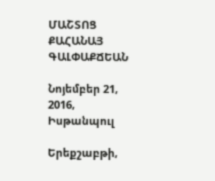ՄԱՇՏՈՑ ՔԱՀԱՆԱՅ ԳԱԼՓԱՔՃԵԱՆ

Նոյեմբեր 21, 2016, Իսթանպուլ

Երեքշաբթի,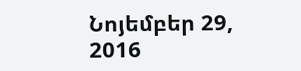Նոյեմբեր 29, 2016